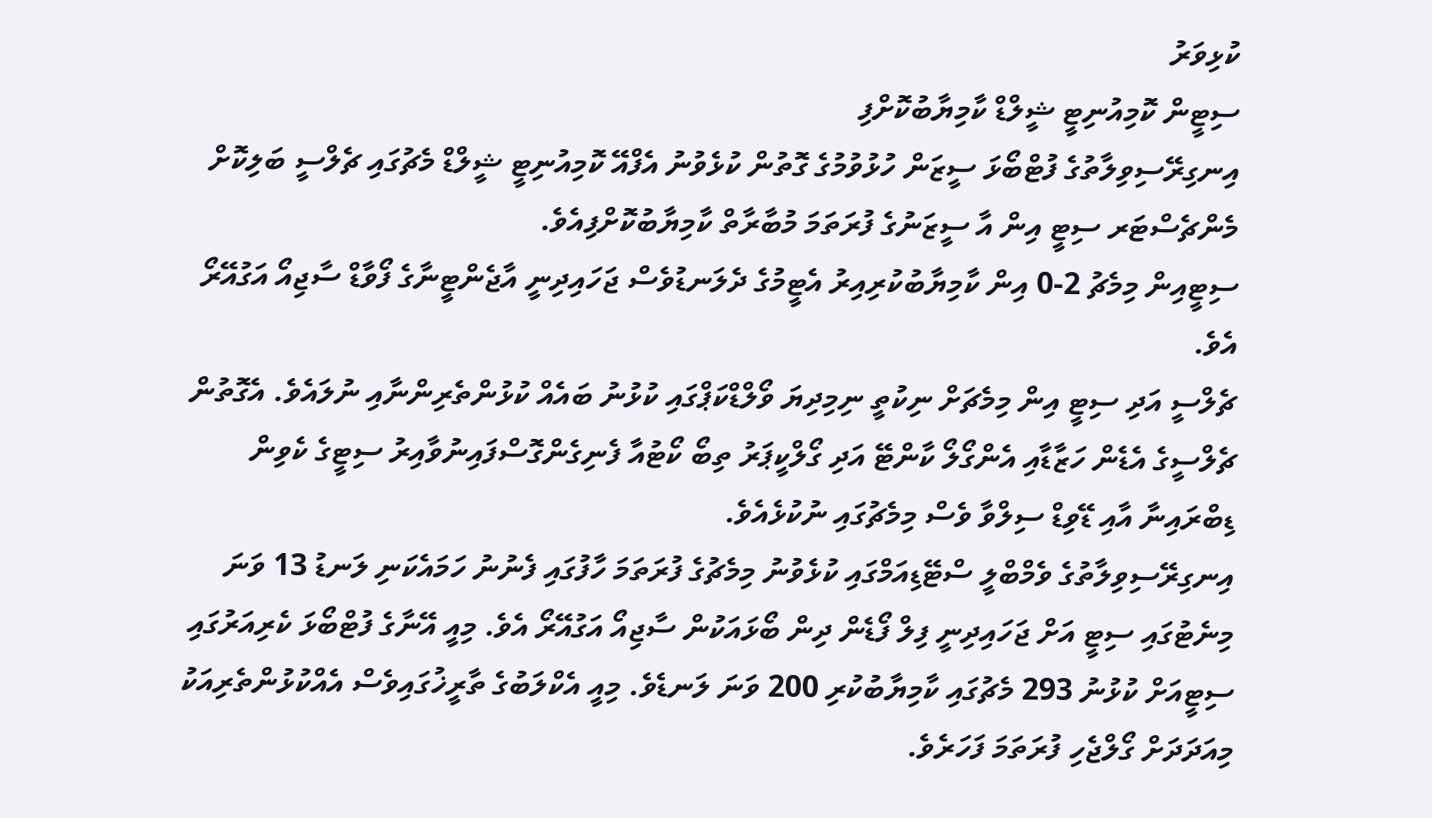ކުޅިވަރު
ސިޓީން ކޮމިއުނިޓީ ޝީލްޑް ކާމިޔާބުކޮށްފި
އިނގިރޭސިވިލާތުގެ ފުޓްބޯޅަ ސީޒަން ހުޅުވުމުގެ ގޮތުން ކުޅެވުނު އެފްއޭ ކޮމިއުނިޓީ ޝީލްޑް މެޗުގައި ޗެލްސީ ބަލިކޮށް މެންޗެސްޓަރ ސިޓީ އިން އާ ސީޒަނުގެ ފުރަތަމަ މުބާރާތް ކާމިޔާބުކޮށްފިއެވެ.
ސިޓީއިން މިމެޗު 2-0 އިން ކާމިޔާބުކުރިއިރު އެޓީމުގެ ދެލަނޑުވެސް ޖަހައިދިނީ އާޖެންޓީނާގެ ފޯވާޑް ސާޖިއޯ އަގުއޭރޯ އެވެ.
ޗެލްސީ އަދި ސިޓީ އިން މިމެޗަށް ނިކުތީ ނިމިދިޔަ ވޯލްޑްކަޕްގައި ކުޅުނު ބައެއް ކުޅުންތެރިންނާއި ނުލައެވެ. އެގޮތުން ޗެލްސީގެ އެޑެން ހަޒާޑާއި އެންގޯލޯ ކާންޓޭ އަދި ގޯލްކީޕަރު ތިބޯ ކޯޓުއާ ފެނިގެންގޮސްފައިނުވާއިރު ސިޓީގެ ކެވިން ޑިބްރައިނާ އާއި ޑޭވިޑް ސިލްވާ ވެސް މިމެޗުގައި ނުކުޅެއެވެ.
އިނގިރޭސިވިލާތުގެ ވެމްބްލީ ސްޓޭޑިއަމްގައި ކުޅެވުނު މިމެޗުގެ ފުރަތަމަ ހާފުގައި ފެނުނު ހަމައެކަނި ލަނޑު 13 ވަނަ މިނެޓުގައި ސިޓީ އަށް ޖަހައިދިނީ ފިލް ފޯޑެން ދިން ބޯޅައަކުން ސާޖިއޯ އަގުއޭރޯ އެވެ. މިއީ އޭނާގެ ފުޓްބޯޅަ ކެރިއަރުގައި ސިޓީއަށް ކުޅުނު 293 މެޗުގައި ކާމިޔާބުކުރި 200 ވަނަ ލަނޑެވެ. މިއީ އެކްލަބުގެ ތާރީޚުގައިވެސް އެއްކުޅުންތެރިއަކު މިއަދަދަށް ގޯލްޖެހި ފުރަތަމަ ފަހަރެވެ.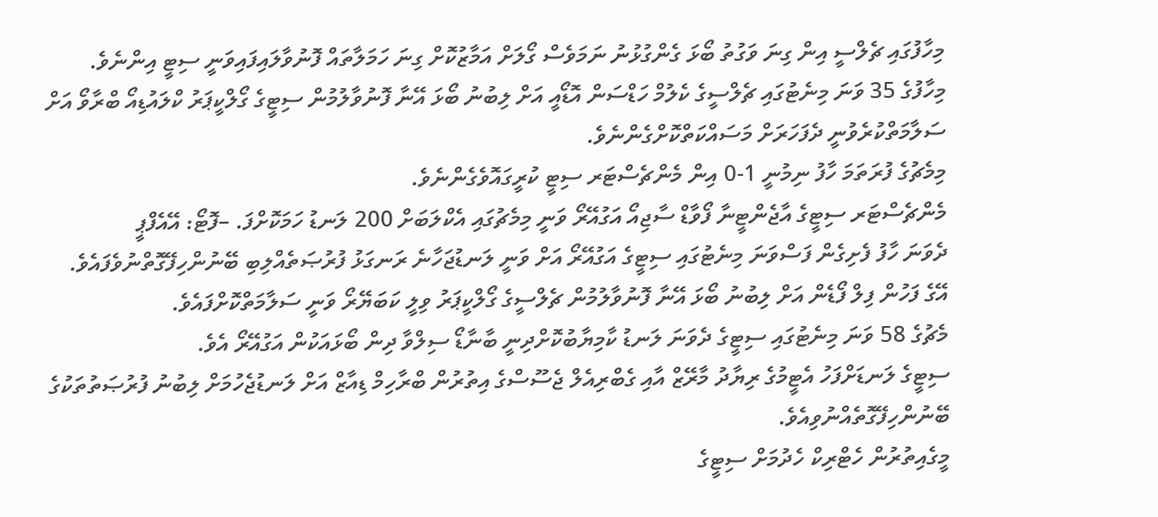މިހާފުގައި ޗެލްސީ އިން ގިނަ ވަގުތު ބޯޅަ ގެންގުޅުނު ނަމަވެސް ގޯލަށް އަމާޒުކޮށް ގިނަ ހަމަލާތައް ފޮނުވާލައިފައިވަނީ ސިޓީ އިންނެވެ.
މިހާފުގެ 35 ވަނަ މިނެޓުގައި ޗެލްސީގެ ކެލުމް ހަޑްސަން އޮޑޯއީ އަށް ލިބުނު ބޯޅަ އޭނާ ފޮނުވާލުމުން ސިޓީގެ ގޯލްކީޕަރު ކްލައުޑިއޯ ބްރާވޯ އަށް ސަލާމަތްކުރެވުނީ ދެފަހަރަށް މަސައްކަތްކޮށްގެންނެވެ.
މިމެޗުގެ ފުރަތަމަ ހާފު ނިމުނީ 1-0 އިން މެންޗެސްޓަރ ސިޓީ ކުރީގައޮވެގެންނެވެ.
މެންޗެސްޓަރ ސިޓީގެ އާޖެންޓީނާ ފޯވާޑް ސާޖިއޯ އަގުއޭރޯ ވަނީ މިމެޗުގައި އެކްލަބަށް 200 ލަނޑު ހަމަކޮށްފަ. –ފޮޓޯ: އޭއެފްޕީ
ދެވަނަ ހާފު ފެށިގެން ފަސްވަނަ މިނެޓުގައި ސިޓީގެ އަގުއޭރޯ އަށް ވަނީ ލަނޑުޖަހާނެ ރަނގަޅު ފުރުޞަތެއްލިބި ބޭނުންހިފޭގޮތްނުވެފައެވެ.
އޭގެ ފަހުން ފިލް ފޯޑެން އަށް ލިބުނު ބޯޅަ އޭނާ ފޮނުވާލުމުން ޗެލްސީގެ ގޯލްކީޕަރު ވިލީ ކަބަޔޭރޯ ވަނީ ސަލާމަތްކޮށްފައެވެ.
މެޗުގެ 58 ވަނަ މިނެޓުގައި ސިޓީގެ ދެވަނަ ލަނޑު ކާމިޔާބުކޮށްދިނީ ބާނާޑޯ ސިލްވާ ދިން ބޯޅައަކުން އަގުއޭރޯ އެވެ.
ސިޓީގެ ލަނޑަށްފަހު އެޓީމުގެ ރިޔާދު މާރޭޒް އާއި ގެބްރިއެލް ޖެސޫސްގެ އިތުރުން ބްރާހިމް ޑިއާޒް އަށް ލަނޑުޖެހުމަށް ލިބުނު ފުރުޞަތުތަކުގެ ބޭނުންހިފޭގޮތެއްނުވިއެވެ.
މީގެއިތުރުން ހެޓްރިކް ހެދުމަށް ސިޓީގެ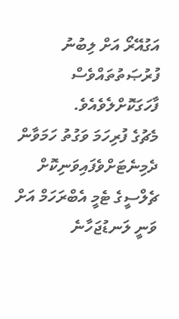އަގުއޭރޯ އަށް ލިބުނު ފުރުޞަތުތައްވެސް ފާހަގަކޮށްލެވެއެވެ.
މެޗުގެ ފުރިހަމަ ވަގުތު ހަމަވާން ދެމިނެޓަށްވެފައިވަނިކޮށް ޗެލްސީގެ ޓެމީ އެބްރަހަމް އަށް ވަނީ ލަނޑުޖަހާނެ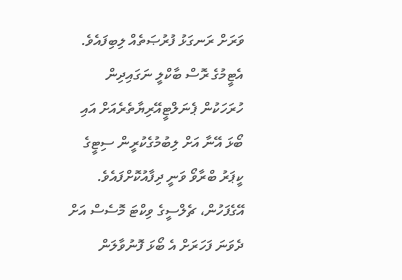ވަރަށް ރަނގަޅު ފުރުޞަތެއް ލިބިފައެވެ.
އެޓީމުގެ ރޮސް ބާކްލީ ނަގައިދިން ހުރަހަކުން ޕެނަލްޓީއޭރިޔާތެރެއަށް އައި ބޯޅަ އޭނާ އަށް ލިބުމުގެކުރީން ސިޓީގެ ކީޕަރު ބްރާވޯ ވަނީ ދިފާއުކޮށްފައެވެ. އޭގެފަހުން، ޗެލްސީގެ ވިކްޓަ މޮސެސް އަށް ދެވަނަ ފަހަރަށް އެ ބޯޅަ ފޮނުވާލަން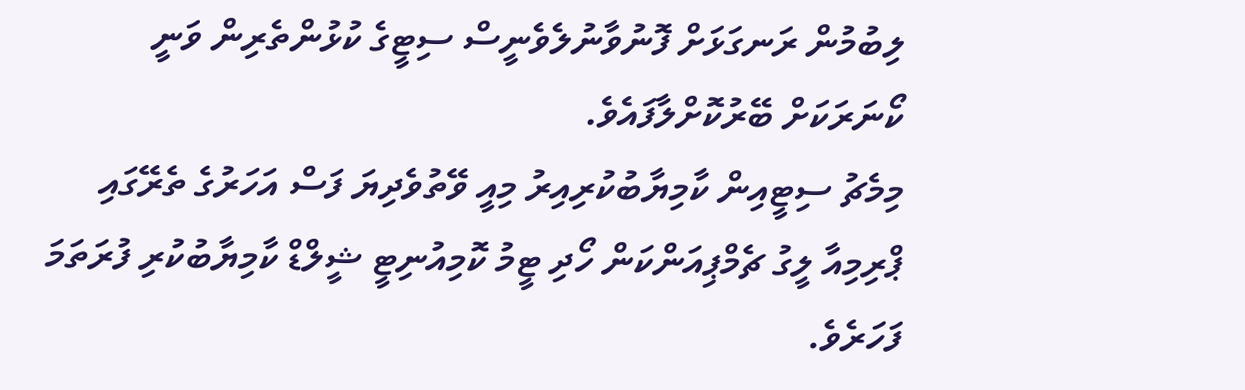ލިބުމުން ރަނގަޅަށް ފޮނުވާނުލެވެނީސް ސިޓީގެ ކުޅުންތެރިން ވަނީ ކޯނަރަކަށް ބޭރުކޮށްލާފައެވެ.
މިމެޗު ސިޓީއިން ކާމިޔާބުކުރިއިރު މިއީ ވޭތުވެދިޔަ ފަސް އަހަރުގެ ތެރޭގައި ޕްރިމިއާ ލީގު ޗެމްޕިއަންކަން ހޯދި ޓީމު ކޮމިއުނިޓީ ޝީލްޑް ކާމިޔާބުކުރި ފުރަތަމަ ފަހަރެވެ.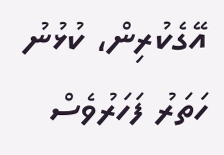އޭގެކުރިން، ކުޅުނު ހަތަރު ފަހަރުވެސް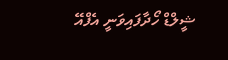ޝީލްޑް ހޯދާފައިވަނީ އެފްއޭ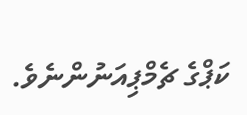ކަޕްގެ ޗެމްޕިއަނުންނެވެ.